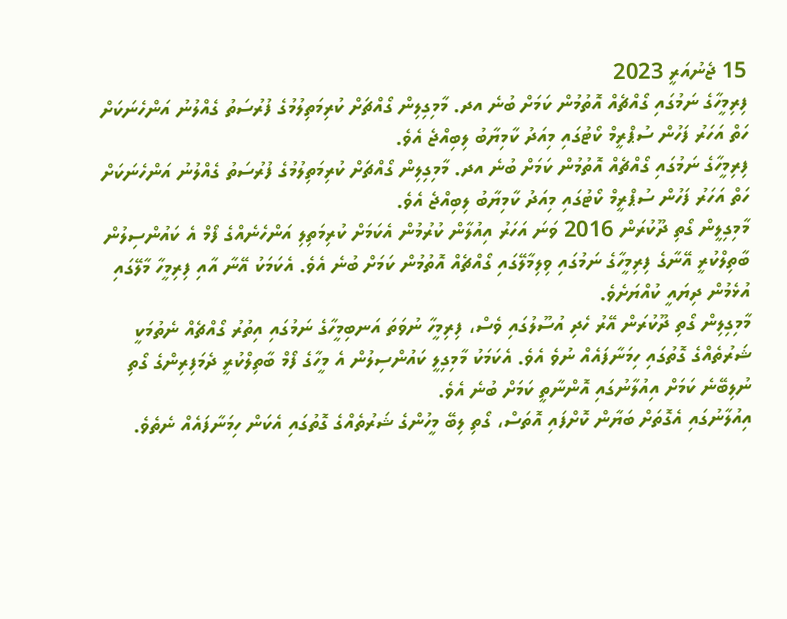15 ޖެނުއަރީ 2023
ފިރިމީހާގެ ނަމުގައި ގޯއްޗެއް އޮތުމުން ކަމަށް ބުނެ އދ. މާމިގިލިން ގޯއްޗަށް ކުރިމަތިލުމުގެ ފުރުސަތު ގެއްލުނު އަންހެނަކަށް ހަތް އަހަރު ފަހުން ސުޕްރީމް ކޯޓުގައި މިއަދު ކާމިޔާބު ލިބިއްޖެ އެވެ.
ފިރިމީހާގެ ނަމުގައި ގޯއްޗެއް އޮތުމުން ކަމަށް ބުނެ އދ. މާމިގިލިން ގޯއްޗަށް ކުރިމަތިލުމުގެ ފުރުސަތު ގެއްލުނު އަންހެނަކަށް ހަތް އަހަރު ފަހުން ސުޕްރީމް ކޯޓުގައި މިއަދު ކާމިޔާބު ލިބިއްޖެ އެވެ.
މާމިގިލީން ގޯތި ދޫކުރަން 2016 ވަނަ އަހަރު އިއުލާން ކުރުމުން އެކަމަށް ކުރިމަތިލި އަންހެނެއްގެ ފޯމް އެ ކައުންސިލުން ބާތިލްކުރީ އޭނާގެ ފިރިމީހާގެ ނަމުގައި ވިލިމާލޭގައި ގޯއްޗެއް އޮތުމުން ކަމަށް ބުނެ އެވެ. އެކަމަކު އޭނާ އާއި ފިރިމީހާ މާލޭގައި އުޅެމުން ދިޔައީ ކުއްޔަށެވެ.
މާމިގިލިން ގޯތި ދޫކުރަން އޭރު ހެދި އުސޫލުގައި ވެސް، ފިރިމީހާ ނުވަތަ އަނބިމީހާގެ ނަމުގައި އިތުރު ގޯއްޗެއް ނެތުމަކީ ޝަރުތެއްގެ ގޮތުގައި ހިމަނާފައެއް ނުވެ އެވެ. އެކަމަކު މާމިގިލީ ކައުންސިލުން އެ މީހާގެ ފޯމް ބާތިލްކުރީ ދެމަފިރިންގެ ގޯތި ނުލިބޭނެ ކަމަށް އިއުލާނުގައި އޮންނާތީ ކަމަށް ބުނެ އެވެ.
އިއުލާނުގައި އެގޮތަށް ބަޔާން ކޮށްފައި އޮތަސް، ގޯތި ލިބޭ މީހުންގެ ޝަރުތެއްގެ ގޮތުގައި އެކަން ހިމަނާފައެއް ނެތެވެ.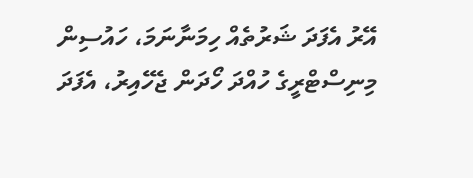އޭރު އެފަދަ ޝަރުތެއް ހިމަނާނަމަ، ހައުސިން މިނިސްޓްރީގެ ހުއްދަ ހޯދަން ޖެހޭއިރު، އެފަދަ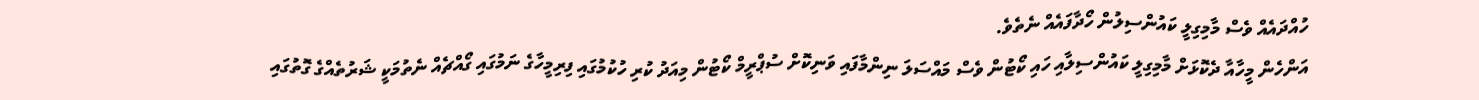ހުއްދައެއް ވެސް މާމިގިލީ ކައުންސިލުން ހޯދާފައެއް ނެތެވެ.
އަންހެން މީހާއާ ދެކޮޅަށް މާމިގިލީ ކައުންސިލާއި ހައި ކޯޓުން ވެސް މައްސަލަ ނިންމާފައި ވަނިކޮށް ސުޕްރީމް ކޯޓުން މިއަދު ކުރި ހުކުމުގައި ފިރިމީހާގެ ނަމުގައި ގޯއްޗެއް ނެތުމަކީ ޝަރުތެއްގެ ގޮތުގައި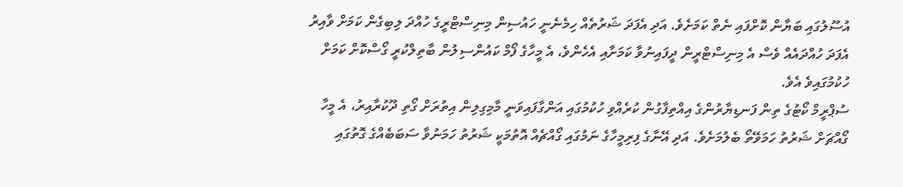އުސޫލުގައި ބަޔާން ކޮށްފައި ނެތް ކަމަށެވެ. އަދި އެފަދަ ޝަރުތެއް ހިމެނެނީ ހައުސިން މިނިސްޓްރީގެ ހުއްދަ ލިބިގެން ކަމަށް ވާއިރު އެފަދަ ހުއްދައެއް ވެސް އެ މިނިސްޓްރީން ދީފައިނުވާ ކަމަށާއި އެހެންވެ، އެ މީހާގެ ފޯމް ކައުންސިލުން ބާތިލްކުރީ ގޯސްކޮށް ކަމަށް ހުކުމުގައިވެ އެވެ.
ސުޕްރީމް ކޯޓުގެ ތިން ފަނޑިޔާރުންގެ އިއްތިފާގުން ކުރެއްވި ހުކުމުގައި އަންގާފައިވަނީ މާމިގިލިން އިތުރަށް ގޯތި ދޫކުރާއިރު، އެ މީހާ ގޯއްޗަށް ޝަރުތު ހަމަވޭތޯ ބެލުމަށެވެ. އަދި އޭނާގެ ފިރިމީހާގެ ނަމުގައި ގޯއްޗެއް އޮތުމަކީ ޝަރުތު ހަމަނުވާ ސަބަބެއްގެ ގޮތުގައި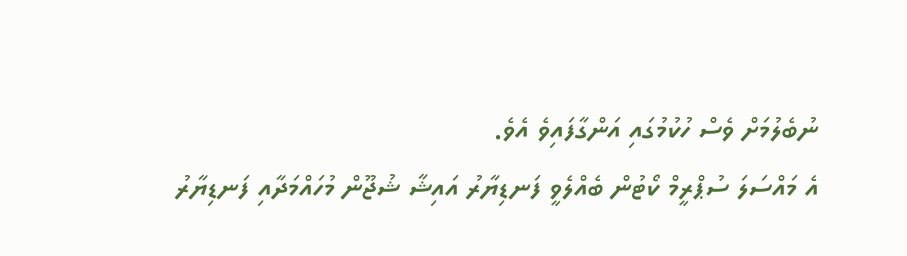ނުބެލުމަށް ވެސް ހުކުމުގައި އަންގާފައިވެ އެވެ.
އެ މައްސަލަ ސުޕްރީމް ކޯޓުން ބެއްލެވީ ފަނޑިޔާރު އައިޝާ ޝުޖޫން މުހައްމަދާއި ފަނޑިޔާރު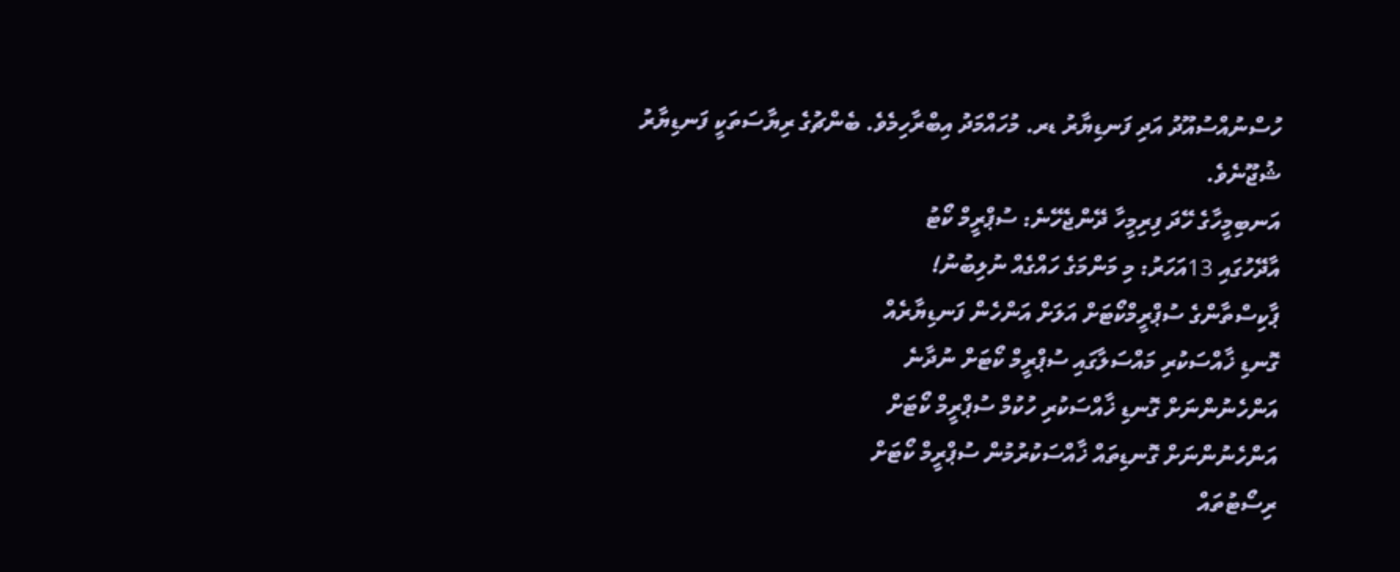ހުސްނުއްސުއޫދު އަދި ފަނޑިޔާރު ޑރ. މުހައްމަދު އިބްރާހިމެވެ. ބެންޗުގެ ރިޔާސަތަކީ ފަނޑިޔާރު ޝުޖޫނެވެ.
އަނބިމީހާގެ ހޭދަ ފިރިމީހާ ދޭންޖެހޭނެ: ސުޕްރީމް ކޯޓު
އާދޭހުގައި 13އަހަރު: މި މަންމަގެ ހައްގެއް ނުލިބުނު!
ޕާކިސްތާންގެ ސުޕްރީމްކޯޓަށް އަލަށް އަންހެން ފަނޑިޔާރެއް
ގޮނޑި ޚާއްސަކުރި މައްސަލާގައި ސުޕްރީމް ކޯޓަށް ނުދާނެ
އަންހެނުންނަށް ގޮނޑި ޚާއްސަކުރި ހުކުމް ސުޕްރީމް ކޯޓަށް
އަންހެނުންނަށް ގޮނޑިތައް ޚާއްސަކުރުމުން ސުޕްރީމް ކޯޓަށް
ރިސޯޓުތައް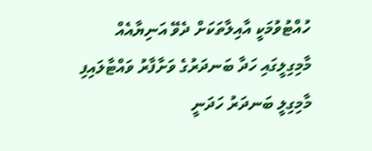ހުއްޓުވުމަކީ އާއިލާތަކަށް ދެވޭ އަނިޔާއެއް
މާމިގިލީގައި ހަދާ ބަނދަރުގެ ވަށާފާރު ވައްޓާލައިފި
މާމިގިލީ ބަނދަރު ހަދަނީ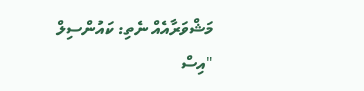މަޝްވަރާއެއް ނެތި: ކައުންސިލް
"އިސް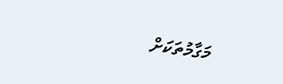މަގާމުތަކަށް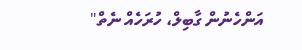އަންހެނުން ގާބިލް، ހުރަހެއް ނެތް"